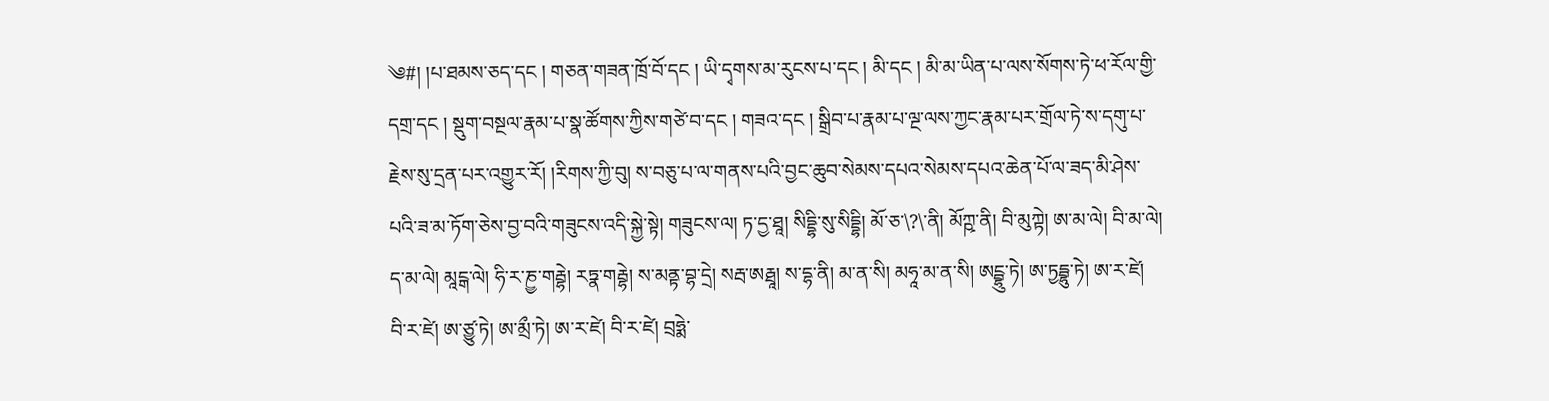༄#། །པ་ཐམས་ཅད་དང ། གཅན་གཟན་ཁྲོ་བོ་དང ། ཡི་དྭགས་མ་རུངས་པ་དང ། མི་དང ། མི་མ་ཡིན་པ་ལས་སོགས་ཏེ་ཕ་རོལ་གྱི་དགྲ་དང ། སྡུག་བསྔལ་རྣམ་པ་སྣ་ཚོགས་ཀྱིས་གཙེ་བ་དང ། གཟའ་དང ། སྒྲིབ་པ་རྣམ་པ་ལྔ་ལས་ཀྱང་རྣམ་པར་གྲོལ་ཏེ་ས་དགུ་པ་རྗེས་སུ་དྲན་པར་འགྱུར་རོ། །རིགས་ཀྱི་བུ། ས་བཅུ་པ་ལ་གནས་པའི་བྱང་ཆུབ་སེམས་དཔའ་སེམས་དཔའ་ཆེན་པོ་ལ་ཟད་མི་ཤེས་པའི་ཟ་མ་ཏོག་ཅེས་བྱ་བའི་གཟུངས་འདི་སྐྱེ་སྟེ། གཟུངས་ལ། ཏ་དྱ་ཐཱ། སིདྡྷི་སུ་སིདྡྷི། མོ་ཅ་\?\་ནི། མོཀྵ་ནི། བི་མུཀྟེ། ཨ་མ་ལེ། བི་མ་ལེ། ད་མ་ལེ། མཱངྒ་ལེ། ཧི་ར་ཎྱ་གརྦྷེ། རཏྣ་གརྦྷེ། ས་མནྟ་བྷ་དྲེ། སརྦ་ཨརྠཱ། ས་དྷ་ནི། མ་ན་སི། མཧཱ་མ་ན་སི། ཨངྦྷུ་ཏེ། ཨ་ཏྱདྦྷུ་ཏེ། ཨ་ར་ཛེ། བི་ར་ཛེ། ཨ་ཙྱུ་ཏེ། ཨ་མྲྀ་ཏེ། ཨ་ར་ཛེ། བི་ར་ཛེ། བྲཧྨེ་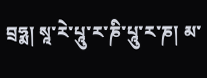བྲཧྨ། སཱ་རེ་པཱུ་ར་ཎི་པཱུ་ར་ཎ། མ་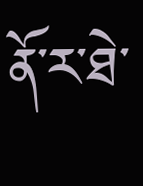ནོ་ར་ཐེ་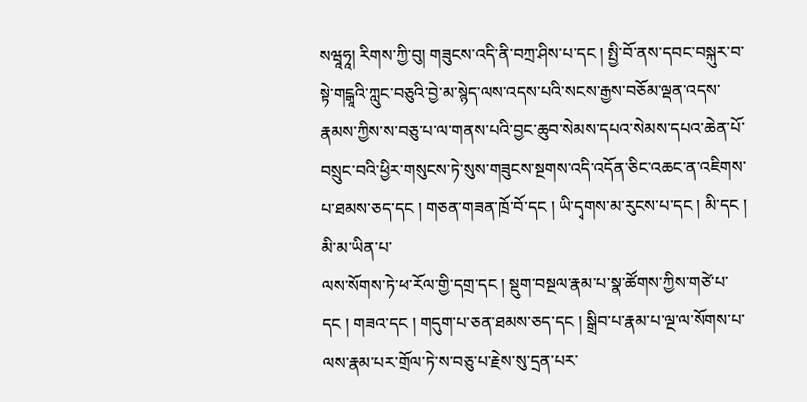སཝཱཧཱ། རིགས་ཀྱི་བུ། གཟུངས་འདི་ནི་བཀྲ་ཤིས་པ་དང ། སྤྱི་བོ་ནས་དབང་བསྐུར་བ་སྟེ་གངྒཱའི་ཀླུང་བཅུའི་བྱེ་མ་སྙེད་ལས་འདས་པའི་སངས་རྒྱས་བཅོམ་ལྡན་འདས་རྣམས་ཀྱིས་ས་བཅུ་པ་ལ་གནས་པའི་བྱང་ཆུབ་སེམས་དཔའ་སེམས་དཔའ་ཆེན་པོ་བསྲུང་བའི་ཕྱིར་གསུངས་ཏེ་སུས་གཟུངས་སྔགས་འདི་འདོན་ཅིང་འཆང་ན་འཇིགས་པ་ཐམས་ཅད་དང ། གཅན་གཟན་ཁྲོ་བོ་དང ། ཡི་དྭགས་མ་རུངས་པ་དང ། མི་དང ། མི་མ་ཡིན་པ་
ལས་སོགས་ཏེ་ཕ་རོལ་གྱི་དགྲ་དང ། སྡུག་བསྔལ་རྣམ་པ་སྣ་ཚོགས་ཀྱིས་གཙེ་པ་དང ། གཟའ་དང ། གདུག་པ་ཅན་ཐམས་ཅད་དང ། སྒྲིབ་པ་རྣམ་པ་ལྔ་ལ་སོགས་པ་ལས་རྣམ་པར་གྲོལ་ཏེ་ས་བཅུ་པ་རྗེས་སུ་དྲན་པར་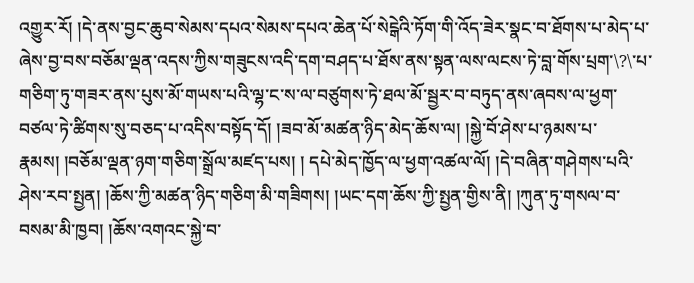འགྱུར་རོ། །དེ་ནས་བྱང་ཆུབ་སེམས་དཔའ་སེམས་དཔའ་ཆེན་པོ་སེངྒེའི་ཏོག་གི་འོད་ཟེར་སྣང་བ་ཐོགས་པ་མེད་པ་ཞེས་བྱ་བས་བཅོམ་ལྡན་འདས་ཀྱིས་གཟུངས་འདི་དག་བཤད་པ་ཐོས་ནས་སྟན་ལས་ལངས་ཏེ་བླ་གོས་པྲག་\?\་པ་གཅིག་ཏུ་གཟར་ནས་པུས་མོ་གཡས་པའི་ལྷ་ང་ས་ལ་བཙུགས་ཏེ་ཐལ་མོ་སྦྱར་བ་བཏུད་ནས་ཞབས་ལ་ཕྱག་བཙལ་ཏེ་ཚིགས་སུ་བཅད་པ་འདིས་བསྟོད་དོ། །ཟབ་མོ་མཚན་ཉིད་མེད་ཆོས་ལ། །སྐྱེ་བོ་ཤེས་པ་ཉམས་པ་རྣམས། །བཅོམ་ལྡན་ཉག་གཅིག་སྒྲོལ་མཛད་པས། ། དཔེ་མེད་ཁྱོད་ལ་ཕྱག་འཚལ་ལོ། །དེ་བཞིན་གཤེགས་པའི་ཤེས་རབ་སྤྱན། །ཆོས་ཀྱི་མཚན་ཉིད་གཅིག་མི་གཟིགས། །ཡང་དག་ཆོས་ཀྱི་སྤྱན་གྱིས་ནི། །ཀུན་ཏུ་གསལ་བ་བསམ་མི་ཁྱབ། །ཆོས་འགའང་སྐྱེ་བ་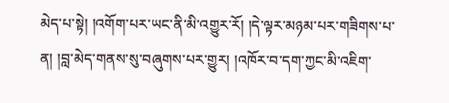མེད་པ་སྟེ། །འགོག་པར་ཡང་ནི་མི་འགྱུར་རོ། །དེ་ལྟར་མཉམ་པར་གཟིགས་པ་ན། །བླ་མེད་གནས་སུ་བཞུགས་པར་གྱུར། །འཁོར་བ་དག་ཀྱང་མི་འཇིག་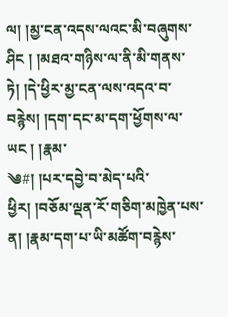ལ། །མྱ་ངན་འདས་ལའང་མི་བཞུགས་ཤིང ། །མཐའ་གཉིས་ལ་ནི་མི་གནས་ཏེ། །དེ་ཕྱིར་མྱ་ངན་ལས་འདའ་བ་བརྙེས། །དག་དང་མ་དག་ཕྱོགས་ལ་ཡང ། །རྣམ་
༄#། །པར་དབྱེ་བ་མེད་པའི་ཕྱིར། །བཅོམ་ལྡན་རོ་གཅིག་མཁྱེན་པས་ན། །རྣམ་དག་པ་ཡི་མཚོག་བརྙེས་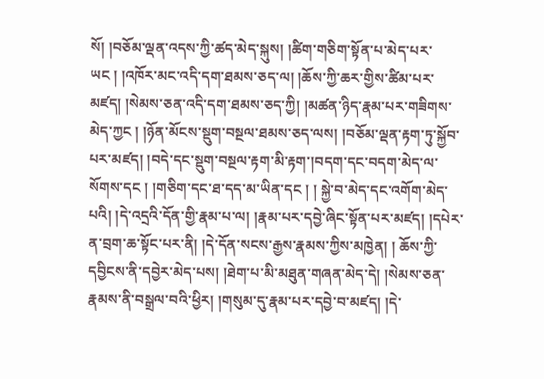སོ། །བཅོམ་ལྡན་འདས་ཀྱི་ཚད་མེད་སྐུས། །ཚིག་གཅིག་སྟོན་པ་མེད་པར་ཡང ། །འཁོར་མང་འདི་དག་ཐམས་ཅད་ལ། །ཆོས་ཀྱི་ཆར་གྱིས་ཚིམ་པར་མཛད། །སེམས་ཅན་འདི་དག་ཐམས་ཅད་ཀྱི། །མཚན་ཉིད་རྣམ་པར་གཟིགས་མེད་ཀྱང ། །ཉོན་མོངས་སྡུག་བསྔལ་ཐམས་ཅད་ལས། །བཅོམ་ལྡན་རྟག་ཏུ་སྐྱོབ་པར་མཛད། །བདེ་དང་སྡུག་བསྔལ་རྟག་མི་རྟག་།བདག་དང་བདག་མེད་ལ་སོགས་དང ། །གཅིག་དང་ཐ་དད་མ་ཡིན་དང ། ། སྐྱེ་བ་མེད་དང་འགོག་མེད་པའི། །དེ་འདྲའི་དོན་གྱི་རྣམ་པ་ལ། །རྣམ་པར་དབྱེ་ཞིང་སྟོན་པར་མཛད། །དཔེར་ན་བྲག་ཆ་སྟོང་པར་ནི། །དེ་དོན་སངས་རྒྱས་རྣམས་ཀྱིས་མཁྱེན། ། ཆོས་ཀྱི་དབྱིངས་ནི་དབྱེར་མེད་པས། །ཐེག་པ་མི་མཐུན་གཞན་མེད་དེ། །སེམས་ཅན་རྣམས་ནི་བསྒྲལ་བའི་ཕྱིར། །གསུམ་དུ་རྣམ་པར་དབྱེ་བ་མཛད། །དེ་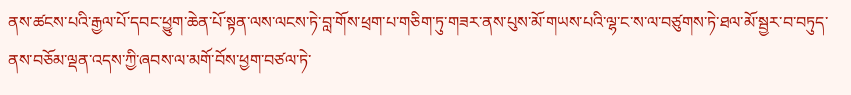ནས་ཚངས་པའི་རྒྱལ་པོ་དབང་ཕྱུག་ཆེན་པོ་སྟན་ལས་ལངས་ཏེ་བླ་གོས་ཕྲག་པ་གཅིག་ཏུ་གཟར་ནས་པུས་མོ་གཡས་པའི་ལྷ་ང་ས་ལ་བཙུགས་ཏེ་ཐལ་མོ་སྦྱར་བ་བཏུད་ནས་བཅོམ་ལྡན་འདས་ཀྱི་ཞབས་ལ་མགོ་བོས་ཕྱག་བཙལ་ཏེ་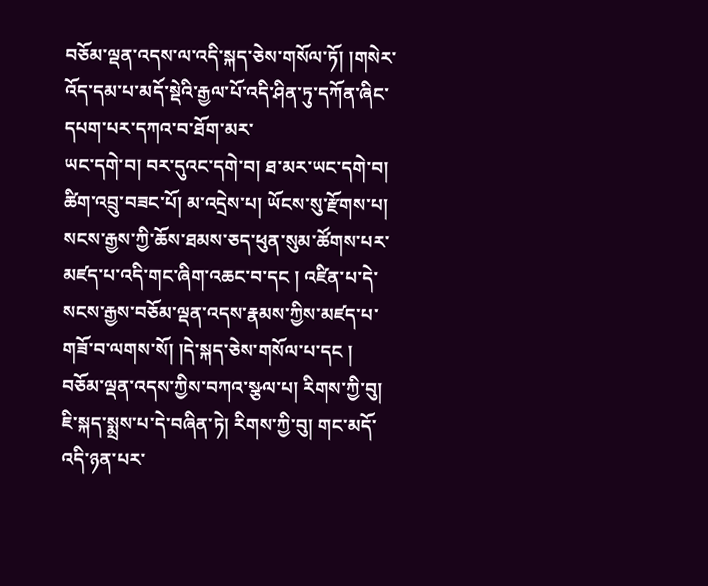བཅོམ་ལྡན་འདས་ལ་འདི་སྐད་ཅེས་གསོལ་ཏོ། །གསེར་འོད་དམ་པ་མདོ་སྡེའི་རྒྱལ་པོ་འདི་ཤིན་ཏུ་དཀོན་ཞིང་དཔག་པར་དཀའ་བ་ཐོག་མར་
ཡང་དགེ་བ། བར་དུའང་དགེ་བ། ཐ་མར་ཡང་དགེ་བ། ཚིག་འབྲུ་བཟང་པོ། མ་འདྲེས་པ། ཡོངས་སུ་རྫོགས་པ། སངས་རྒྱས་ཀྱི་ཆོས་ཐམས་ཅད་ཕུན་སུམ་ཚོགས་པར་མཛད་པ་འདི་གང་ཞིག་འཆང་བ་དང ། འཛིན་པ་དེ་སངས་རྒྱས་བཅོམ་ལྡན་འདས་རྣམས་ཀྱིས་མཛད་པ་གཟོ་བ་ལགས་སོ། །དེ་སྐད་ཅེས་གསོལ་པ་དང ། བཅོམ་ལྡན་འདས་ཀྱིས་བཀའ་སྩལ་པ། རིགས་ཀྱི་བུ། ཇི་སྐད་སྨྲས་པ་དེ་བཞིན་ཏེ། རིགས་ཀྱི་བུ། གང་མདོ་འདི་ཉན་པར་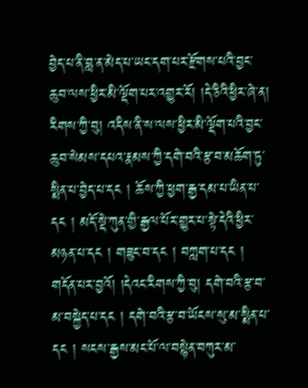བྱེད་པ་ནི་བླ་ན་མེད་པ་ཡང་དག་པར་རྫོགས་པའི་བྱང་ཆུབ་ལས་ཕྱིར་མི་ལྡོག་པར་འགྱུར་རོ། །དེ་ཅིའི་ཕྱིར་ཞེ་ན། རིགས་ཀྱི་བུ། འདིས་ནི་ས་ལས་ཕྱིར་མི་ལྡོག་པའི་བྱང་ཆུབ་སེམས་དཔའ་རྣམས་ཀྱི་དགེ་བའི་རྩ་བ་མཆོག་ཏུ་སྨིན་པ་བྱེད་པ་དང ། ཆོས་ཀྱི་ཕྱག་རྒྱ་དམ་པ་ཡིན་པ་དང ། མདོ་སྡེ་ཀུན་གྱི་རྒྱལ་པོར་གྱུར་པ་སྟེ་དེའི་ཕྱིར་མཉན་པ་དང ། གཟུང་བ་དང ། བཀླག་པ་དང ། གདོན་པར་བྱའོ། །དེའང་རིགས་ཀྱི་བུ། དགེ་བའི་རྩ་བ་མ་བསྐྱེད་པ་དང ། དགེ་བའི་རྩ་བ་ཡོངས་སུ་མ་སྨིན་པ་དང ། སངས་རྒྱས་མང་པོ་ལ་བསྙེན་བཀུར་མ་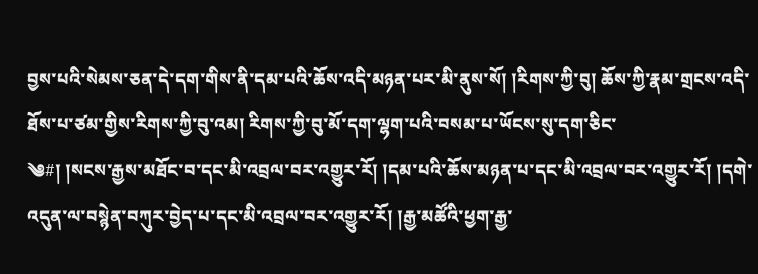བྱས་པའི་སེམས་ཅན་དེ་དག་གིས་ནི་དམ་པའི་ཆོས་འདི་མཉན་པར་མི་ནུས་སོ། །རིགས་ཀྱི་བུ། ཆོས་ཀྱི་རྣམ་གྲངས་འདི་ཐོས་པ་ཙམ་གྱིས་རིགས་ཀྱི་བུ་འམ། རིགས་ཀྱི་བུ་མོ་དག་ལྷག་པའི་བསམ་པ་ཡོངས་སུ་དག་ཅིང་
༄#། །སངས་རྒྱས་མཐོང་བ་དང་མི་འབྲལ་བར་འགྱུར་རོ། །དམ་པའི་ཆོས་མཉན་པ་དང་མི་འབྲལ་བར་འགྱུར་རོ། །དགེ་འདུན་ལ་བསྙེན་བཀུར་བྱེད་པ་དང་མི་འབྲལ་བར་འགྱུར་རོ། །རྒྱ་མཚོའི་ཕྱག་རྒྱ་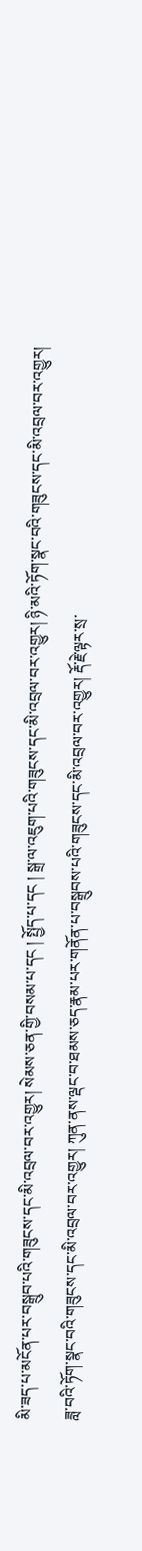མི་ཟད་པ་མངོན་པར་བསྒྲུབ་པའི་གཟུངས་དང་མི་འབྲལ་བར་འགྱུར། སེམས་ཅན་གྱི་བསམ་པ་དང ། སྤྱོད་པ་དང ། སྒྲ་ལ་འཇུག་པའི་གཟུངས་དང་མི་འབྲལ་བར་འགྱུར། ཉི་མའི་ཏོག་སྣང་བའི་གཟུངས་དང་མི་འབྲལ་བར་འགྱུར། ཟླ་བའི་ཏོག་སྣང་བའི་གཟུངས་དང་མི་འབྲལ་བར་འགྱུར། ཀུན་ནས་ལྡང་བ་ཐམས་ཅད་རྣམ་པར་གནོན་པ་བསྒྲུབས་པའི་གཟུངས་དང་མི་འབྲལ་བར་འགྱུར། རྡོ་རྗེ་ལྟར་སྲ་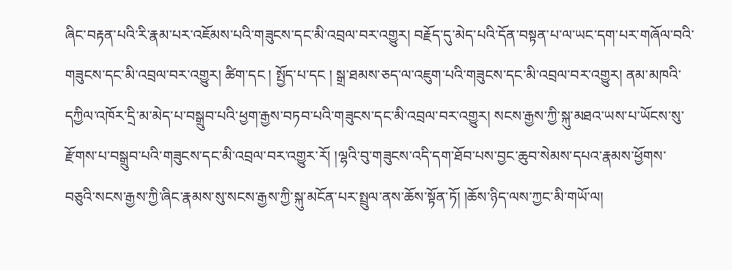ཞིང་བརྟན་པའི་རི་རྣམ་པར་འཇོམས་པའི་གཟུངས་དང་མི་འབྲལ་བར་འགྱུར། བརྗོད་དུ་མེད་པའི་དོན་བསྟན་པ་ལ་ཡང་དག་པར་གཞོལ་བའི་གཟུངས་དང་མི་འབྲལ་བར་འགྱུར། ཚིག་དང ། སྤྱོད་པ་དང ། སྒྲ་ཐམས་ཅད་ལ་འཇུག་པའི་གཟུངས་དང་མི་འབྲལ་བར་འགྱུར། ནམ་མཁའི་དཀྱིལ་འཁོར་དྲི་མ་མེད་པ་བསྒྲུབ་པའི་ཕྱག་རྒྱས་བཏབ་པའི་གཟུངས་དང་མི་འབྲལ་བར་འགྱུར། སངས་རྒྱས་ཀྱི་སྐུ་མཐའ་ཡས་པ་ཡོངས་སུ་རྫོགས་པ་བསྒྲུབ་པའི་གཟུངས་དང་མི་འབྲལ་བར་འགྱུར་རོ། །ལྷའི་བུ་གཟུངས་འདི་དག་ཐོབ་པས་བྱང་ཆུབ་སེམས་དཔའ་རྣམས་ཕྱོགས་
བཅུའི་སངས་རྒྱས་ཀྱི་ཞིང་རྣམས་སུ་སངས་རྒྱས་ཀྱི་སྐུ་མངོན་པར་སྤྲུལ་ནས་ཆོས་སྟོན་ཏོ། །ཆོས་ཉིད་ལས་ཀྱང་མི་གཡོ་ལ།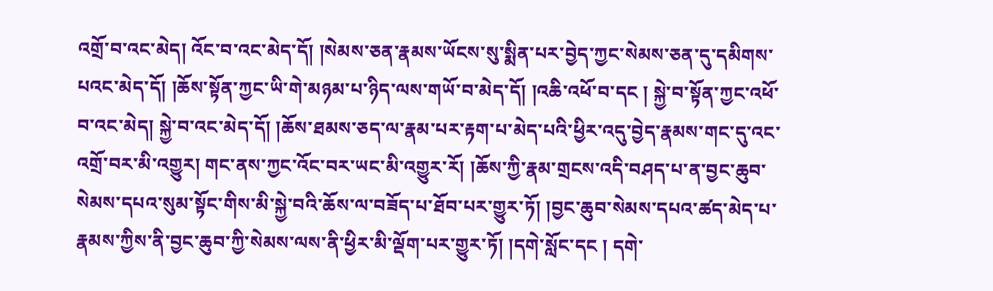འགྲོ་བ་འང་མེད། འོང་བ་འང་མེད་དོ། །སེམས་ཅན་རྣམས་ཡོངས་སུ་སྨིན་པར་བྱེད་ཀྱང་སེམས་ཅན་དུ་དམིགས་པའང་མེད་དོ། །ཆོས་སྟོན་ཀྱང་ཡི་གེ་མཉམ་པ་ཉིད་ལས་གཡོ་བ་མེད་དོ། །འཆི་འཕོ་བ་དང ། སྐྱེ་བ་སྟོན་ཀྱང་འཕོ་བ་འང་མེད། སྐྱེ་བ་འང་མེད་དོ། །ཆོས་ཐམས་ཅད་ལ་རྣམ་པར་རྟག་པ་མེད་པའི་ཕྱིར་འདུ་བྱེད་རྣམས་གང་དུ་འང་འགྲོ་བར་མི་འགྱུར། གང་ནས་ཀྱང་འོང་བར་ཡང་མི་འགྱུར་རོ། །ཆོས་ཀྱི་རྣམ་གྲངས་འདི་བཤད་པ་ན་བྱང་ཆུབ་སེམས་དཔའ་སུམ་སྟོང་གིས་མི་སྐྱེ་བའི་ཆོས་ལ་བཟོད་པ་ཐོབ་པར་གྱུར་ཏོ། །བྱང་ཆུབ་སེམས་དཔའ་ཚད་མེད་པ་རྣམས་ཀྱིས་ནི་བྱང་ཆུབ་ཀྱི་སེམས་ལས་ནི་ཕྱིར་མི་ལྡོག་པར་གྱུར་ཏོ། །དགེ་སློང་དང ། དགེ་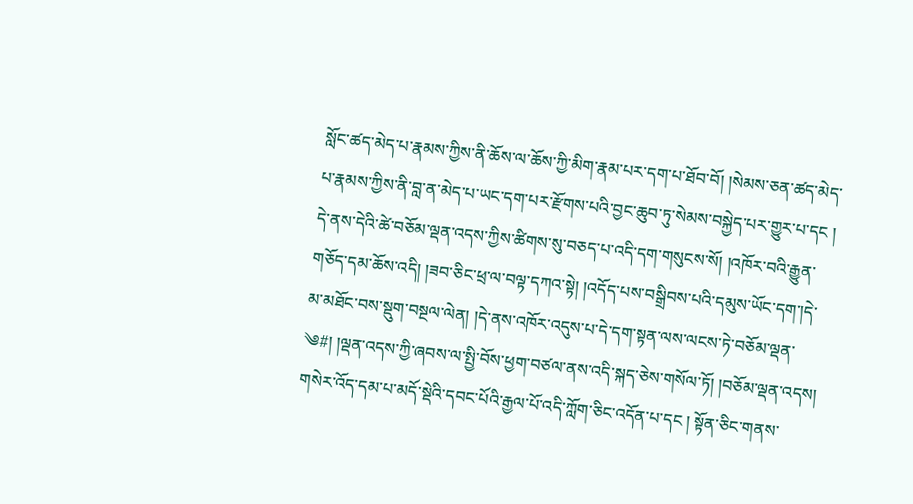སློང་ཚད་མེད་པ་རྣམས་ཀྱིས་ནི་ཆོས་ལ་ཆོས་ཀྱི་མིག་རྣམ་པར་དག་པ་ཐོབ་བོ། །སེམས་ཅན་ཚད་མེད་པ་རྣམས་ཀྱིས་ནི་བླ་ན་མེད་པ་ཡང་དག་པར་རྫོགས་པའི་བྱང་ཆུབ་ཏུ་སེམས་བསྐྱེད་པར་གྱུར་པ་དང ། དེ་ནས་དེའི་ཚེ་བཅོམ་ལྡན་འདས་ཀྱིས་ཚིགས་སུ་བཅད་པ་འདི་དག་གསུངས་སོ། །འཁོར་བའི་རྒྱུན་གཅོད་དམ་ཆོས་འདི། །ཟབ་ཅིང་ཕྲ་ལ་བལྟ་དཀའ་སྟེ། །འདོད་པས་བསྒྲིབས་པའི་དམུས་ཡོང་དག་།དེ་མ་མཐོང་བས་སྡུག་བསྔལ་ལེན། །དེ་ནས་འཁོར་འདུས་པ་དེ་དག་སྟན་ལས་ལངས་ཏེ་བཅོམ་ལྡན་
༄#། །ལྡན་འདས་ཀྱི་ཞབས་ལ་སྤྱི་བོས་ཕྱག་བཙལ་ནས་འདི་སྐད་ཅེས་གསོལ་ཏོ། །བཅོམ་ལྡན་འདས། གསེར་འོད་དམ་པ་མདོ་སྡེའི་དབང་པོའི་རྒྱལ་པོ་འདི་ཀློག་ཅིང་འདོན་པ་དང ། སྟོན་ཅིང་གནས་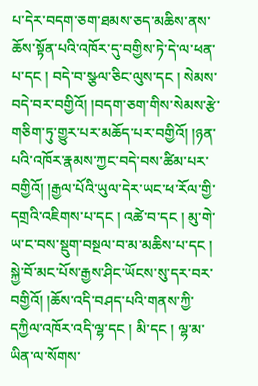པ་དེར་བདག་ཅག་ཐམས་ཅད་མཆིས་ནས་ཆོས་སྟོན་པའི་འཁོར་དུ་བགྱིས་ཏེ་དེ་ལ་ཕན་པ་དང ། བདེ་བ་སྩལ་ཅིང་ལུས་དང ། སེམས་བདེ་བར་བགྱིའོ། །བདག་ཅག་གིས་སེམས་རྩེ་གཅིག་ཏུ་གྱུར་པར་མཆོད་པར་བགྱིའོ། །ཉན་པའི་འཁོར་རྣམས་ཀྱང་བདེ་བས་ཚིམ་པར་བགྱིའོ། །རྒྱལ་པོའི་ཡུལ་དེར་ཡང་ཕ་རོལ་གྱི་དགྲའི་འཇིགས་པ་དང ། འཚེ་བ་དང ། མུ་གེ་ཡ་ང་བས་སྡུག་བསྔལ་བ་མ་མཆིས་པ་དང ། སྐྱེ་བོ་མང་པོས་རྒྱས་ཤིང་ཡོངས་སུ་དར་བར་བགྱིའོ། །ཆོས་འདི་བཤད་པའི་གནས་ཀྱི་དཀྱིལ་འཁོར་འདི་ལྷ་དང ། མི་དང ། ལྷ་མ་ཡིན་ལ་སོགས་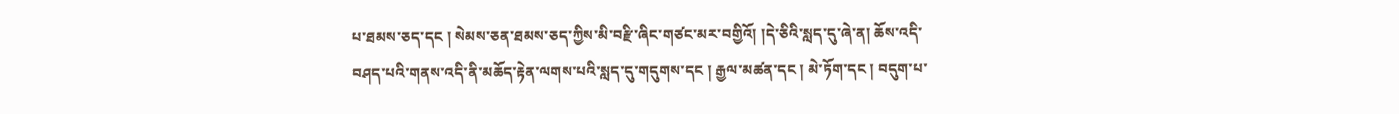པ་ཐམས་ཅད་དང ། སེམས་ཅན་ཐམས་ཅད་ཀྱིས་མི་བརྫི་ཞིང་གཙང་མར་བགྱིའོ། །དེ་ཅིའི་སླད་དུ་ཞེ་ན། ཆོས་འདི་བཤད་པའི་གནས་འདི་ནི་མཆོད་རྟེན་ལགས་པའི་སླད་དུ་གདུགས་དང ། རྒྱལ་མཚན་དང ། མེ་ཏོག་དང ། བདུག་པ་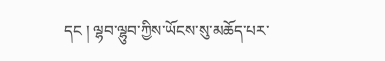དང ། ལྷབ་ལྷུབ་ཀྱིས་ཡོངས་སུ་མཆོད་པར་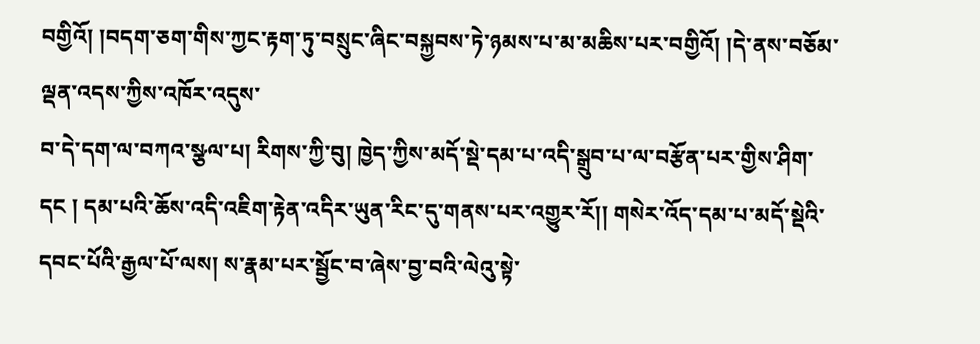བགྱིའོ། །བདག་ཅག་གིས་ཀྱང་རྟག་ཏུ་བསྲུང་ཞིང་བསྐྱབས་ཏེ་ཉམས་པ་མ་མཆིས་པར་བགྱིའོ། །དེ་ནས་བཅོམ་ལྡན་འདས་ཀྱིས་འཁོར་འདུས་
བ་དེ་དག་ལ་བཀའ་སྩལ་པ། རིགས་ཀྱི་བུ། ཁྱེད་ཀྱིས་མདོ་སྡེ་དམ་པ་འདི་སྒྲུབ་པ་ལ་བརྩོན་པར་གྱིས་ཤིག་དང ། དམ་པའི་ཆོས་འདི་འཇིག་རྟེན་འདིར་ཡུན་རིང་དུ་གནས་པར་འགྱུར་རོ།། གསེར་འོད་དམ་པ་མདོ་སྡེའི་དབང་པོའི་རྒྱལ་པོ་ལས། ས་རྣམ་པར་སྦྱོང་བ་ཞེས་བྱ་བའི་ལེའུ་སྟེ་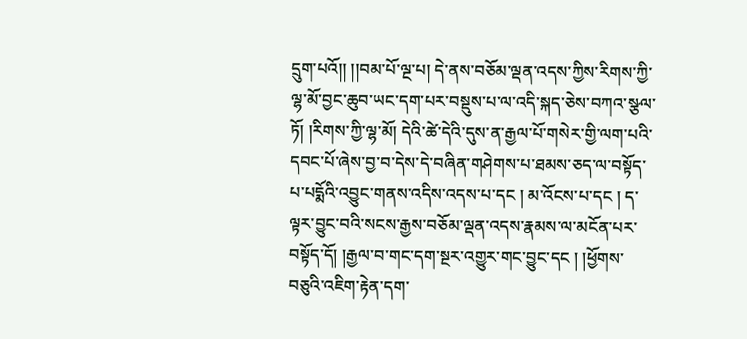དྲུག་པའོ།། །།བམ་པོ་ལྔ་པ། དེ་ནས་བཅོམ་ལྡན་འདས་ཀྱིས་རིགས་ཀྱི་ལྷ་མོ་བྱང་ཆུབ་ཡང་དག་པར་བསྡུས་པ་ལ་འདི་སྐད་ཅེས་བཀའ་སྩལ་ཏོ། །རིགས་ཀྱི་ལྷ་མོ། དེའི་ཚེ་དེའི་དུས་ན་རྒྱལ་པོ་གསེར་གྱི་ལག་པའི་དབང་པོ་ཞེས་བྱ་བ་དེས་དེ་བཞིན་གཤེགས་པ་ཐམས་ཅད་ལ་བསྟོད་པ་པདྨོའི་འབྱུང་གནས་འདིས་འདས་པ་དང ། མ་འོངས་པ་དང ། ད་ལྟར་བྱུང་བའི་སངས་རྒྱས་བཅོམ་ལྡན་འདས་རྣམས་ལ་མངོན་པར་བསྟོད་དོ། །རྒྱལ་བ་གང་དག་སྔར་འགྱུར་གང་བྱུང་དང ། །ཕྱོགས་བཅུའི་འཇིག་རྟེན་དག་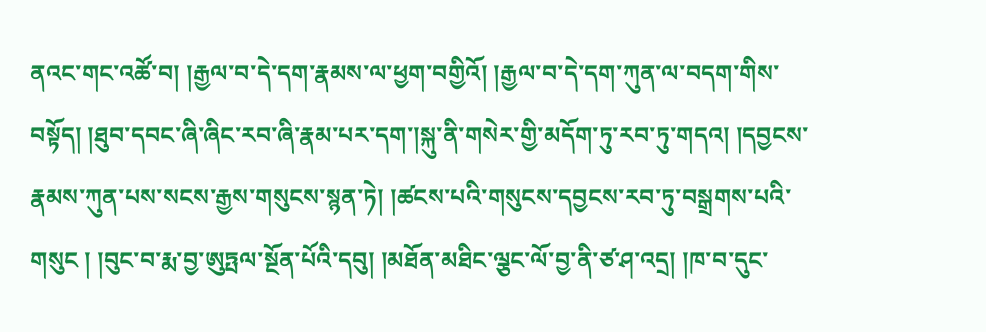ནའང་གང་འཚོ་བ། །རྒྱལ་བ་དེ་དག་རྣམས་ལ་ཕྱག་བགྱིའོ། །རྒྱལ་བ་དེ་དག་ཀུན་ལ་བདག་གིས་བསྟོད། །ཐུབ་དབང་ཞི་ཞིང་རབ་ཞི་རྣམ་པར་དག་།སྐུ་ནི་གསེར་གྱི་མདོག་ཏུ་རབ་ཏུ་གདའ། །དབྱངས་རྣམས་ཀུན་པས་སངས་རྒྱས་གསུངས་སྙན་ཏེ། །ཚངས་པའི་གསུངས་དབྱངས་རབ་ཏུ་བསྒྲགས་པའི་གསུང ། །བུང་བ་རྨ་བྱ་ཨུཏྤལ་སྔོན་པོའི་དབུ། །མཐོན་མཐིང་ལྕང་ལོ་བྱ་ནི་ཙ་ཤ་འདྲ། །ཁ་བ་དུང་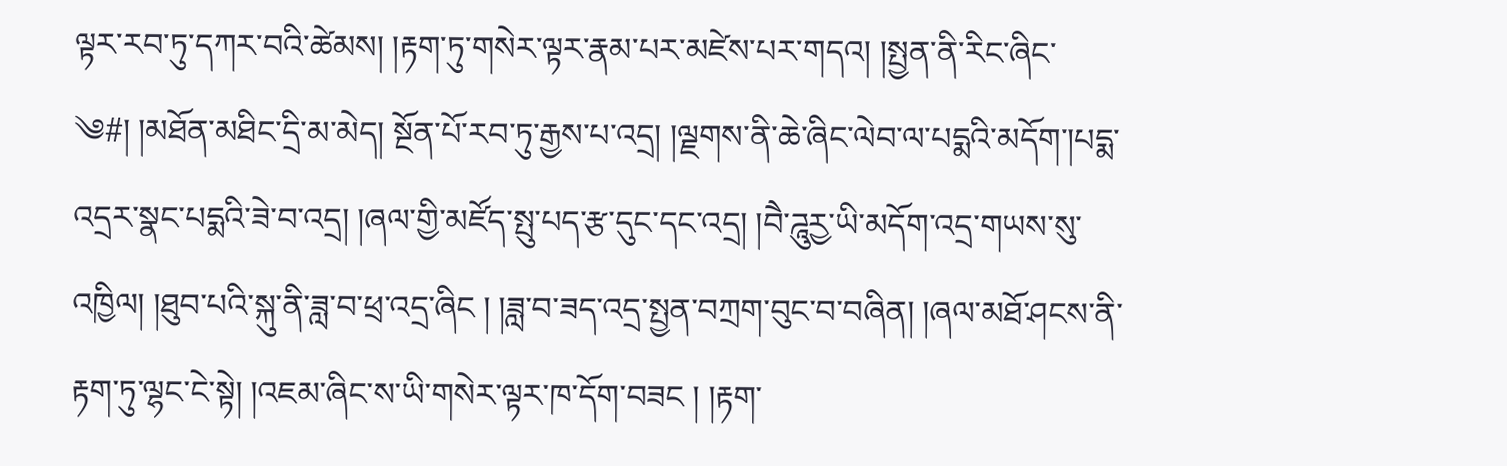ལྟར་རབ་ཏུ་དཀར་བའི་ཚེམས། །རྟག་ཏུ་གསེར་ལྟར་རྣམ་པར་མཛེས་པར་གདའ། །སྤྱན་ནི་རིང་ཞིང་
༄#། །མཐོན་མཐིང་དྲི་མ་མེད། སྔོན་པོ་རབ་ཏུ་རྒྱས་པ་འདྲ། །ལྗགས་ནི་ཆེ་ཞིང་ལེབ་ལ་པདྨའི་མདོག་།པདྨ་འདྲར་སྣང་པདྨའི་ཟེ་བ་འདྲ། །ཞལ་གྱི་མཛོད་སྤུ་པད་རྩ་དུང་དང་འདྲ། །བཻ་ཌཱུརྱ་ཡི་མདོག་འདྲ་གཡས་སུ་འཁྱིལ། །ཐུབ་པའི་སྐུ་ནི་ཟླ་བ་ཕྲ་འདྲ་ཞིང ། །ཟླ་བ་ཟད་འདྲ་སྤྱན་བཀྲག་བུང་བ་བཞིན། །ཞལ་མཐོ་ཤངས་ནི་རྟག་ཏུ་ལྷང་ངེ་སྟེ། །འཇམ་ཞིང་ས་ཡི་གསེར་ལྟར་ཁ་དོག་བཟང ། །རྟག་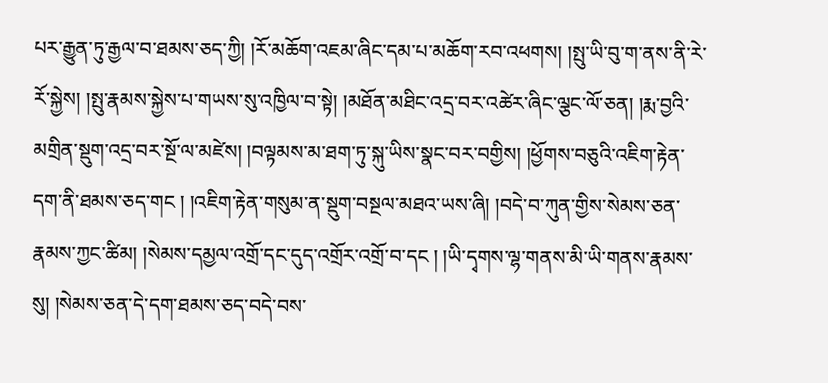པར་རྒྱུན་ཏུ་རྒྱལ་བ་ཐམས་ཅད་ཀྱི། །རོ་མཆོག་འཇམ་ཞིང་དམ་པ་མཆོག་རབ་འཕགས། །སྤུ་ཡི་བུ་ག་ནས་ནི་རེ་རོ་སྐྱེས། །སྤུ་རྣམས་སྐྱེས་པ་གཡས་སུ་འཁྱིལ་བ་སྟེ། །མཐོན་མཐིང་འདྲ་བར་འཚེར་ཞིང་ལྕང་ལོ་ཅན། །རྨ་བྱའི་མགྲིན་སྡུག་འདྲ་བར་སྔོ་ལ་མཛེས། །བལྟམས་མ་ཐག་ཏུ་སྐུ་ཡིས་སྣང་བར་བགྱིས། །ཕྱོགས་བཅུའི་འཇིག་རྟེན་དག་ནི་ཐམས་ཅད་གང ། །འཇིག་རྟེན་གསུམ་ན་སྡུག་བསྔལ་མཐའ་ཡས་ཞི། །བདེ་བ་ཀུན་གྱིས་སེམས་ཅན་རྣམས་ཀྱང་ཚིམ། །སེམས་དམྱལ་འགྲོ་དང་དུད་འགྲོར་འགྲོ་བ་དང ། །ཡི་དྭགས་ལྷ་གནས་མི་ཡི་གནས་རྣམས་སུ། །སེམས་ཅན་དེ་དག་ཐམས་ཅད་བདེ་བས་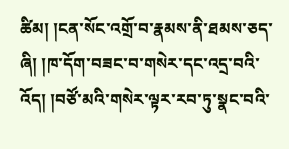ཚིམ། །ངན་སོང་འགྲོ་བ་རྣམས་ནི་ཐམས་ཅད་ཞི། །ཁ་དོག་བཟང་བ་གསེར་དང་འདྲ་བའི་འོད། །བཙོ་མའི་གསེར་ལྟར་རབ་ཏུ་སྣང་བའི་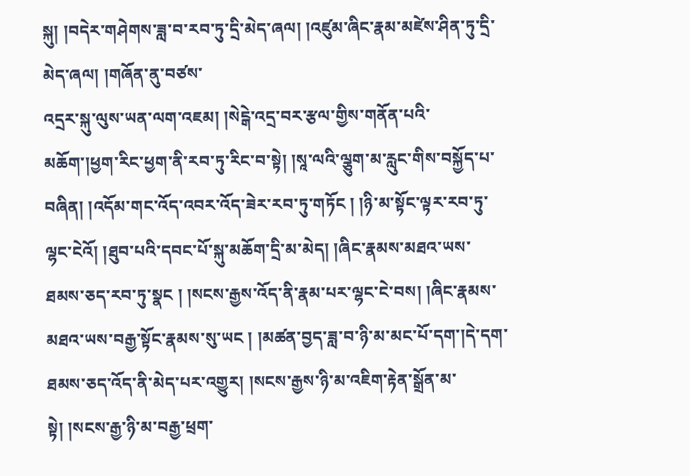སྐུ། །བདེར་གཤེགས་ཟླ་བ་རབ་ཏུ་དྲི་མེད་ཞལ། །འཛུམ་ཞིང་རྣམ་མཛེས་ཤིན་ཏུ་དྲི་མེད་ཞལ། །གཞོན་ནུ་བཙས་
འདྲར་སྐུ་ལུས་ཡན་ལག་འཇམ། །སེངྒེ་འདྲ་བར་རྩལ་གྱིས་གནོན་པའི་མཆོག་།ཕྱག་རིང་ཕྱག་ནི་རབ་ཏུ་རིང་བ་སྟེ། །སཱ་ལའི་ལྕུག་མ་རླུང་གིས་བསྐྱོད་པ་བཞིན། །འདོམ་གང་འོད་འབར་འོད་ཟེར་རབ་ཏུ་གཏོང ། །ཉི་མ་སྟོང་ལྟར་རབ་ཏུ་ལྷང་ངེའོ། །ཐུབ་པའི་དབང་པོ་སྐུ་མཆོག་དྲི་མ་མེད། །ཞིང་རྣམས་མཐའ་ཡས་ཐམས་ཅད་རབ་ཏུ་སྣང ། །སངས་རྒྱས་འོད་ནི་རྣམ་པར་ལྷང་ངེ་བས། །ཞིང་རྣམས་མཐའ་ཡས་བརྒྱ་སྟོང་རྣམས་སུ་ཡང ། །མཚན་བྱད་ཟླ་བ་ཉི་མ་མང་པོ་དག་།དེ་དག་ཐམས་ཅད་འོད་ནི་མེད་པར་འགྱུར། །སངས་རྒྱས་ཉི་མ་འཇིག་རྟེན་སྒྲོན་མ་སྟེ། །སངས་རྒྱ་ཉི་མ་བརྒྱ་ཕྲག་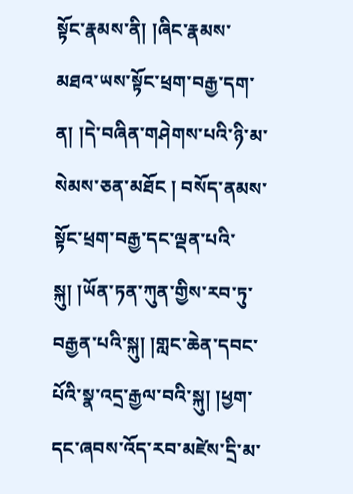སྟོང་རྣམས་ནི། །ཞིང་རྣམས་མཐའ་ཡས་སྟོང་ཕྲག་བརྒྱ་དག་ན། །དེ་བཞིན་གཤེགས་པའི་ཉི་མ་སེམས་ཅན་མཐོང ། བསོད་ནམས་སྟོང་ཕྲག་བརྒྱ་དང་ལྡན་པའི་སྐུ། །ཡོན་ཏན་ཀུན་གྱིས་རབ་ཏུ་བརྒྱན་པའི་སྐུ། །གླང་ཆེན་དབང་པོའི་སྣ་འདྲ་རྒྱལ་བའི་སྐུ། །ཕྱག་དང་ཞབས་འོད་རབ་མཛེས་དྲི་མ་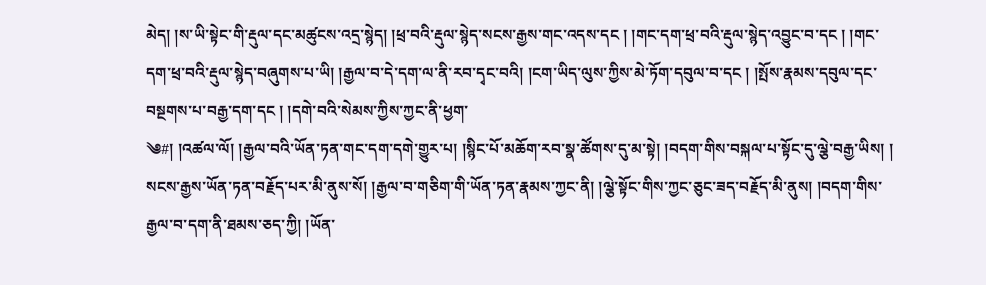མེད། །ས་ཡི་སྟེང་གི་རྡུལ་དང་མཚུངས་འདྲ་སྙེད། །ཕྲ་བའི་རྡུལ་སྙེད་སངས་རྒྱས་གང་འདས་དང ། །གང་དག་ཕྲ་བའི་རྡུལ་སྙེད་འབྱུང་བ་དང ། །གང་དག་ཕྲ་བའི་རྡུལ་སྙེད་བཞུགས་པ་ཡི། །རྒྱལ་བ་དེ་དག་ལ་ནི་རབ་དྭང་བའི། །ངག་ཡིད་ལུས་ཀྱིས་མེ་ཏོག་དབུལ་བ་དང ། །སྤོས་རྣམས་དབུལ་དང་བསྔགས་པ་བརྒྱ་དག་དང ། །དགེ་བའི་སེམས་ཀྱིས་ཀྱང་ནི་ཕྱག་
༄#། །འཚལ་ལོ། །རྒྱལ་བའི་ཡོན་ཏན་གང་དག་དགེ་གྱུར་པ། །སྙིང་པོ་མཆོག་རབ་སྣ་ཚོགས་དུ་མ་སྟེ། །བདག་གིས་བསྐལ་པ་སྟོང་དུ་ལྕེ་བརྒྱ་ཡིས། ། སངས་རྒྱས་ཡོན་ཏན་བརྗོད་པར་མི་ནུས་སོ། །རྒྱལ་བ་གཅིག་གི་ཡོན་ཏན་རྣམས་ཀྱང་ནི། །ལྕེ་སྟོང་གིས་ཀྱང་ཅུང་ཟད་བརྗོད་མི་ནུས། །བདག་གིས་རྒྱལ་བ་དག་ནི་ཐམས་ཅད་ཀྱི། །ཡོན་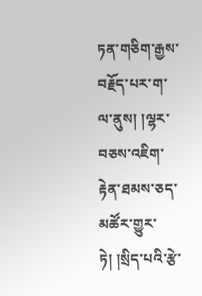ཏན་གཅིག་རྒྱས་བརྗོད་པར་ག་ལ་ནུས། །ལྷར་བཅས་འཇིག་རྟེན་ཐམས་ཅད་མཚོར་གྱུར་ཏེ། །སྲིད་པའི་རྩེ་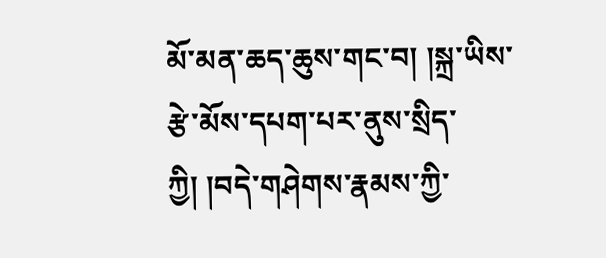མོ་མན་ཆད་ཆུས་གང་བ། །སྐྲ་ཡིས་རྩེ་མོས་དཔག་པར་ནུས་སྲིད་ཀྱི། །བདེ་གཤེགས་རྣམས་ཀྱི་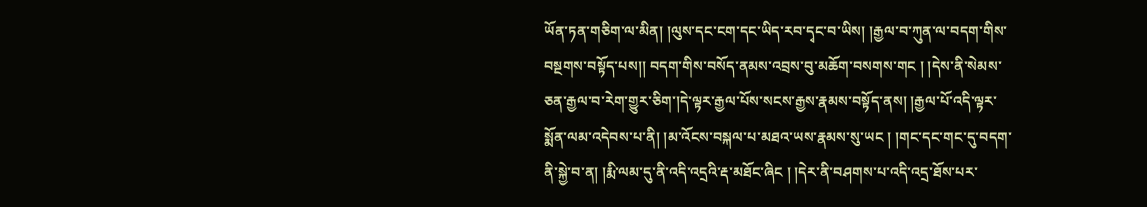ཡོན་ཏན་གཅིག་ལ་མིན། །ལུས་དང་ངག་དང་ཡིད་རབ་དྭང་བ་ཡིས། །རྒྱལ་བ་ཀུན་ལ་བདག་གིས་བསྔགས་བསྟོད་པས།། བདག་གིས་བསོད་ནམས་འབྲས་བུ་མཆོག་བསགས་གང ། །དེས་ནི་སེམས་ཅན་རྒྱལ་བ་རེག་གྱུར་ཅིག་།དེ་ལྟར་རྒྱལ་པོས་སངས་རྒྱས་རྣམས་བསྟོད་ནས། །རྒྱལ་པོ་འདི་ལྟར་སྨོན་ལམ་འདེབས་པ་ནི། །མ་འོངས་བསྐལ་པ་མཐའ་ཡས་རྣམས་སུ་ཡང ། །གང་དང་གང་དུ་བདག་ནི་སྐྱེ་བ་ན། །རྨི་ལམ་དུ་ནི་འདི་འདྲའི་རྡ་མཐོང་ཞིང ། །དེར་ནི་བཤགས་པ་འདི་འདྲ་ཐོས་པར་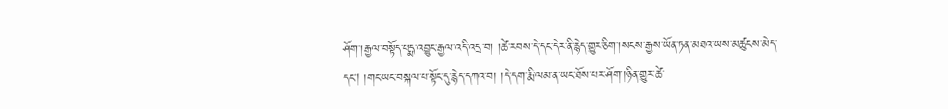ཤོག་།རྒྱལ་བསྟོད་པདྨ་འབྱུང་རྒྱལ་འདི་འདྲ་བ། །ཚེ་རབས་དེ་དང་དེར་ནི་རྙེད་གྱུར་ཅིག་།སངས་རྒྱས་ཡོན་ཏན་མཐའ་ཡས་མཚུངས་མེད་
དང། །གང་ཡང་བསྐལ་པ་སྟོང་དུ་རྙེད་དཀའ་བ། །དེ་དག་རྨི་ལམ་ན་ཡང་ཐོས་པར་ཤོག་།ཉིན་གྱུར་ཚེ་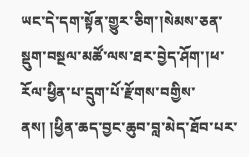ཡང་དེ་དག་སྟོན་གྱུར་ཅིག་།སེམས་ཅན་སྡུག་བསྔལ་མཚོ་ལས་ཐར་བྱེད་ཤོག་།ཕ་རོལ་ཕྱིན་པ་དྲུག་པོ་རྫོགས་བགྱིས་ནས། །ཕྱིན་ཆད་བྱང་ཆུབ་བླ་མེད་ཐོབ་པར་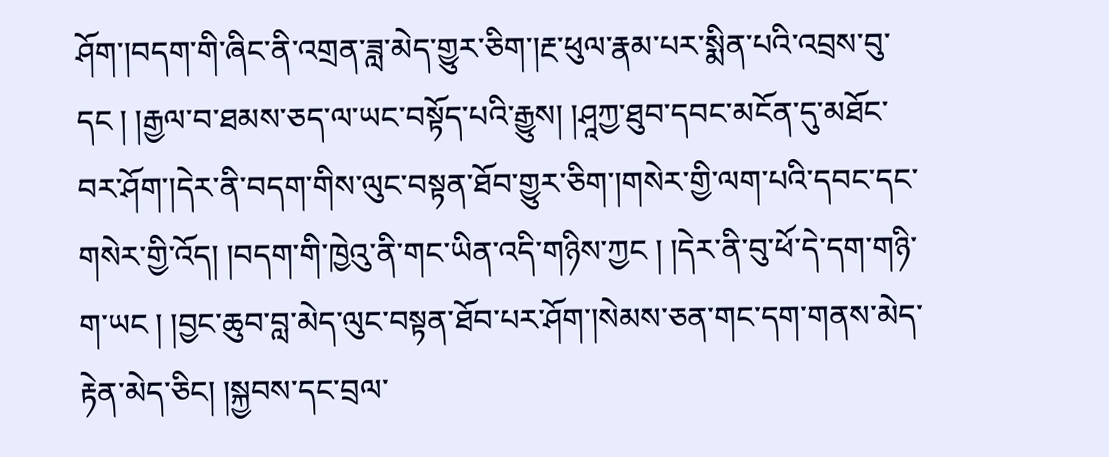ཤོག་།བདག་གི་ཞིང་ནི་འགྲན་ཟླ་མེད་གྱུར་ཅིག་།རྔ་ཕུལ་རྣམ་པར་སྨིན་པའི་འབྲས་བུ་དང ། །རྒྱལ་བ་ཐམས་ཅད་ལ་ཡང་བསྟོད་པའི་རྒྱུས། །ཤཱཀྱ་ཐུབ་དབང་མངོན་དུ་མཐོང་བར་ཤོག་།དེར་ནི་བདག་གིས་ལུང་བསྟན་ཐོབ་གྱུར་ཅིག་།གསེར་གྱི་ལག་པའི་དབང་དང་གསེར་གྱི་འོད། །བདག་གི་ཁྱེའུ་ནི་གང་ཡིན་འདི་གཉིས་ཀྱང ། །དེར་ནི་བུ་ཕོ་དེ་དག་གཉི་ག་ཡང ། །བྱང་ཆུབ་བླ་མེད་ལུང་བསྟན་ཐོབ་པར་ཤོག་།སེམས་ཅན་གང་དག་གནས་མེད་རྟེན་མེད་ཅིང། །སྐྱབས་དང་བྲལ་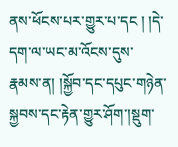ནས་ཕོངས་པར་གྱུར་པ་དང ། །དེ་དག་ལ་ཡང་མ་འོངས་དུས་རྣམས་ན། །སྐྱོབ་དང་དཔུང་གཉེན་སྐྱབས་དང་རྟེན་གྱུར་ཤོག་།སྡུག་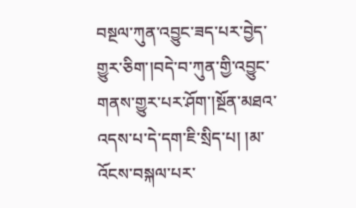བསྔལ་ཀུན་འབྱུང་ཟད་པར་བྱེད་གྱུར་ཅིག་།བདེ་བ་ཀུན་གྱི་འབྱུང་གནས་གྱུར་པར་ཤོག་།སྔོན་མཐའ་འདས་པ་དེ་དག་ཇི་སྲིད་པ། །མ་འོངས་བསྐལ་པར་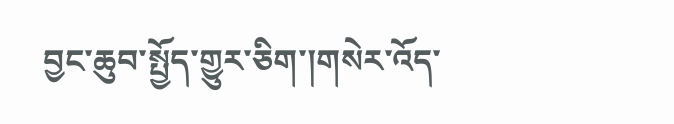བྱང་ཆུབ་སྤྱོད་གྱུར་ཅིག་།གསེར་འོད་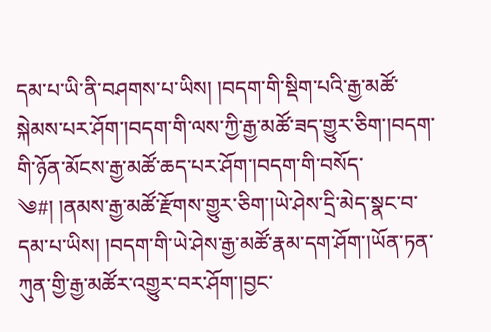དམ་པ་ཡི་ནི་བཤགས་པ་ཡིས། །བདག་གི་སྡིག་པའི་རྒྱ་མཚོ་སྐེམས་པར་ཤོག་།བདག་གི་ལས་ཀྱི་རྒྱ་མཚོ་ཟད་གྱུར་ཅིག་།བདག་གི་ཉོན་མོངས་རྒྱ་མཚོ་ཆད་པར་ཤོག་།བདག་གི་བསོད་
༄#། །ནམས་རྒྱ་མཚོ་རྫོགས་གྱུར་ཅིག་།ཡེ་ཤེས་དྲི་མེད་སྣང་བ་དམ་པ་ཡིས། །བདག་གི་ཡེ་ཤེས་རྒྱ་མཚོ་རྣམ་དག་ཤོག་།ཡོན་ཏན་ཀུན་གྱི་རྒྱ་མཚོར་འགྱུར་བར་ཤོག་།བྱང་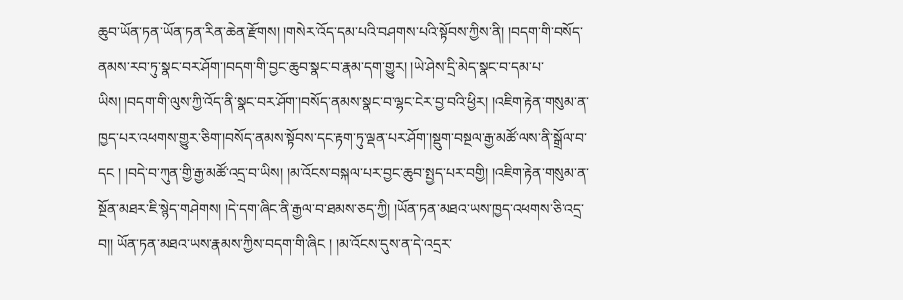ཆུབ་ཡོན་ཏན་ཡོན་ཏན་རིན་ཆེན་རྫོགས། །གསེར་འོད་དམ་པའི་བཤགས་པའི་སྟོབས་ཀྱིས་ནི། །བདག་གི་བསོད་ནམས་རབ་ཏུ་སྣང་བར་ཤོག་།བདག་གི་བྱང་ཆུབ་སྣང་བ་རྣམ་དག་གྱུར། །ཡེ་ཤེས་དྲི་མེད་སྣང་བ་དམ་པ་ཡིས། །བདག་གི་ལུས་ཀྱི་འོད་ནི་སྣང་བར་ཤོག་།བསོད་ནམས་སྣང་བ་ལྷང་ངེར་བྱ་བའི་ཕྱིར། །འཇིག་རྟེན་གསུམ་ན་ཁྱད་པར་འཕགས་གྱུར་ཅིག་།བསོད་ནམས་སྟོབས་དང་རྟག་ཏུ་ལྡན་པར་ཤོག་།སྡུག་བསྔལ་རྒྱ་མཚོ་ལས་ནི་སྒྲོལ་བ་དང ། །བདེ་བ་ཀུན་གྱི་རྒྱ་མཚོ་འདྲ་བ་ཡིས། །མ་འོངས་བསྐལ་པར་བྱང་ཆུབ་སྤྱད་པར་བགྱི། །འཇིག་རྟེན་གསུམ་ན་སྔོན་མཐར་ཇི་སྙེད་གཤེགས། །དེ་དག་ཞིང་ནི་རྒྱལ་བ་ཐམས་ཅད་ཀྱི། །ཡོན་ཏན་མཐའ་ཡས་ཁྱད་འཕགས་ཅི་འདྲ་བ།། ཡོན་ཏན་མཐའ་ཡས་རྣམས་ཀྱིས་བདག་གི་ཞིང ། །མ་འོངས་དུས་ན་དེ་འདྲར་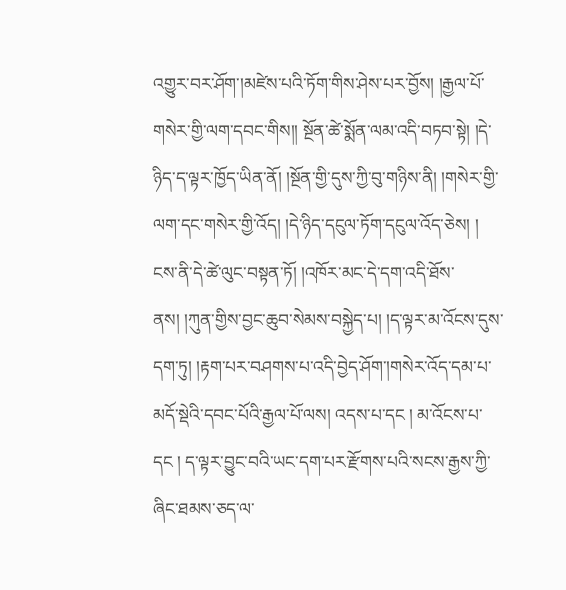འགྱུར་བར་ཤོག་།མཛེས་པའི་ཏོག་གིས་ཤེས་པར་བྱོས། །རྒྱལ་པོ་གསེར་གྱི་ལག་དབང་གིས།། སྔོན་ཚེ་སྨོན་ལམ་འདི་བཏབ་སྟེ། །དེ་ཉིད་ད་ལྟར་ཁྱོད་ཡིན་ནོ། །སྔོན་གྱི་དུས་ཀྱི་བུ་གཉིས་ནི། །གསེར་གྱི་ལག་དང་གསེར་གྱི་འོད། །དེ་ཉིད་དངུལ་ཏོག་དངུལ་འོད་ཅེས། །
ངས་ནི་དེ་ཚེ་ལུང་བསྟན་ཏོ། །འཁོར་མང་དེ་དག་འདི་ཐོས་ནས། །ཀུན་གྱིས་བྱང་ཆུབ་སེམས་བསྐྱེད་པ། །ད་ལྟར་མ་འོངས་དུས་དག་ཏུ། །རྟག་པར་བཤགས་པ་འདི་བྱེད་ཤོག་།གསེར་འོད་དམ་པ་མདོ་སྡེའི་དབང་པོའི་རྒྱལ་པོ་ལས། འདས་པ་དང ། མ་འོངས་པ་དང ། ད་ལྟར་བྱུང་བའི་ཡང་དག་པར་རྫོགས་པའི་སངས་རྒྱས་ཀྱི་ཞིང་ཐམས་ཅད་ལ་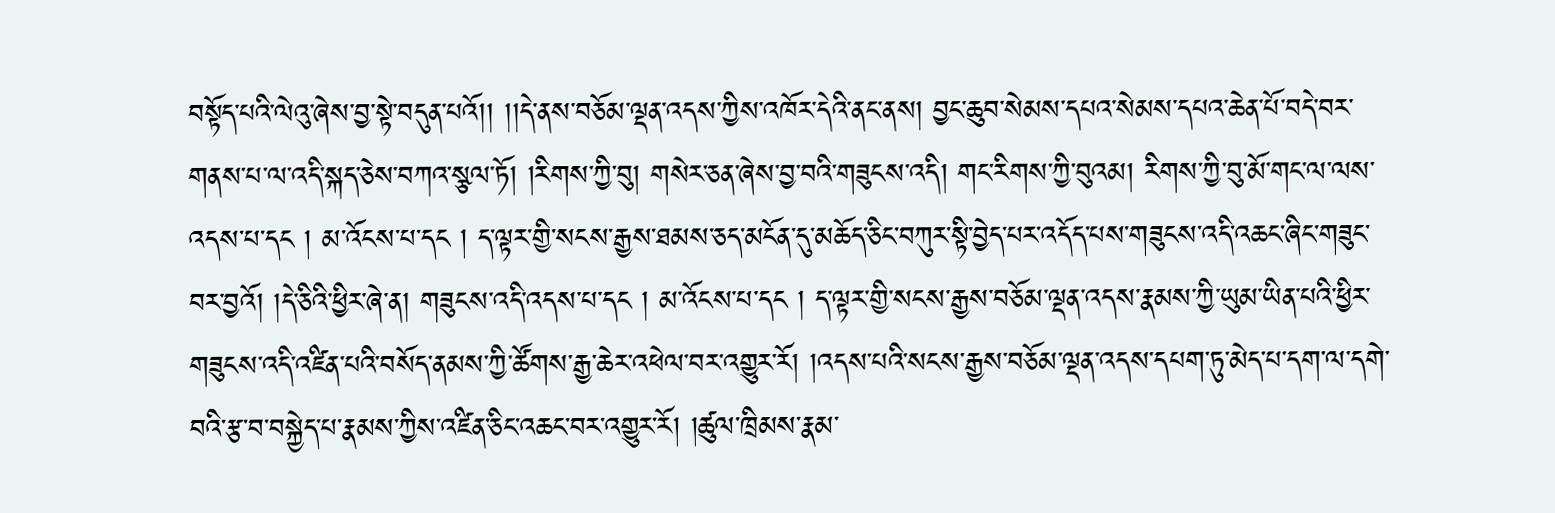བསྟོད་པའི་ལེའུ་ཞེས་བྱ་སྟེ་བདུན་པའོ།། །།དེ་ནས་བཅོམ་ལྡན་འདས་ཀྱིས་འཁོར་དེའི་ནང་ནས། བྱང་ཆུབ་སེམས་དཔའ་སེམས་དཔའ་ཆེན་པོ་བདེ་བར་གནས་པ་ལ་འདི་སྐད་ཅེས་བཀའ་སྩལ་ཏོ། །རིགས་ཀྱི་བུ། གསེར་ཅན་ཞེས་བྱ་བའི་གཟུངས་འདི། གང་རིགས་ཀྱི་བུའམ། རིགས་ཀྱི་བུ་མོ་གང་ལ་ལས་འདས་པ་དང ། མ་འོངས་པ་དང ། ད་ལྟར་གྱི་སངས་རྒྱས་ཐམས་ཅད་མངོན་དུ་མཆོད་ཅིང་བཀུར་སྟི་བྱེད་པར་འདོད་པས་གཟུངས་འདི་འཆང་ཞིང་གཟུང་བར་བྱའོ། །དེ་ཅིའི་ཕྱིར་ཞེ་ན། གཟུངས་འདི་འདས་པ་དང ། མ་འོངས་པ་དང ། ད་ལྟར་གྱི་སངས་རྒྱས་བཅོམ་ལྡན་འདས་རྣམས་ཀྱི་ཡུམ་ཡིན་པའི་ཕྱིར་གཟུངས་འདི་འཛིན་པའི་བསོད་ནམས་ཀྱི་ཚོགས་རྒྱ་ཆེར་འཕེལ་བར་འགྱུར་རོ། །འདས་པའི་སངས་རྒྱས་བཅོམ་ལྡན་འདས་དཔག་ཏུ་མེད་པ་དག་ལ་དགེ་བའི་རྩ་བ་བསྐྱེད་པ་རྣམས་ཀྱིས་འཛིན་ཅིང་འཆང་བར་འགྱུར་རོ། །ཚུལ་ཁྲིམས་རྣམ་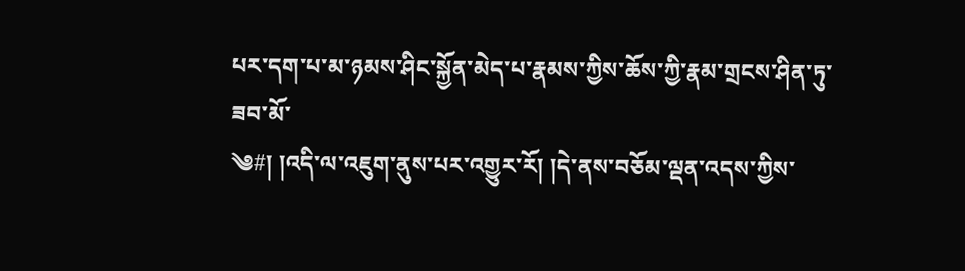པར་དག་པ་མ་ཉམས་ཤིང་སྐྱོན་མེད་པ་རྣམས་ཀྱིས་ཆོས་ཀྱི་རྣམ་གྲངས་ཤིན་ཏུ་ཟབ་མོ་
༄#། །འདི་ལ་འཇུག་ནུས་པར་འགྱུར་རོ། །དེ་ནས་བཅོམ་ལྡན་འདས་ཀྱིས་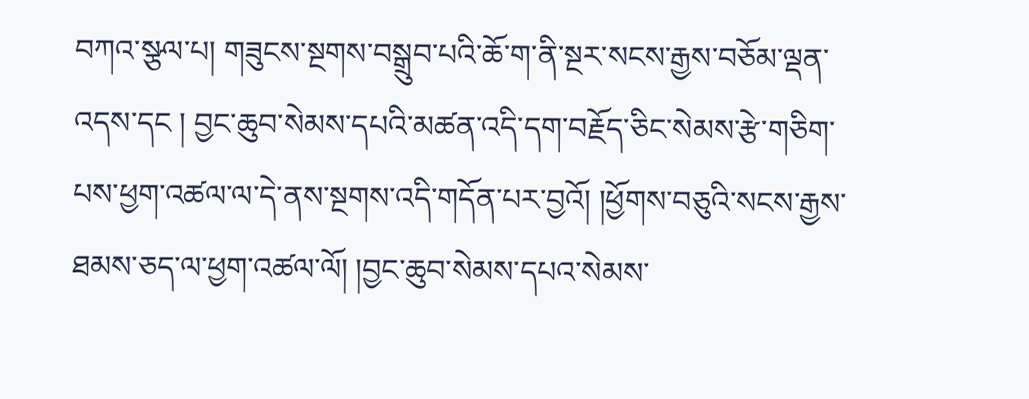བཀའ་སྩལ་པ། གཟུངས་སྔགས་བསྒྲུབ་པའི་ཆོ་ག་ནི་སྔར་སངས་རྒྱས་བཅོམ་ལྡན་འདས་དང ། བྱང་ཆུབ་སེམས་དཔའི་མཚན་འདི་དག་བརྗོད་ཅིང་སེམས་རྩེ་གཅིག་པས་ཕྱག་འཚལ་ལ་དེ་ནས་སྔགས་འདི་གདོན་པར་བྱའོ། །ཕྱོགས་བཅུའི་སངས་རྒྱས་ཐམས་ཅད་ལ་ཕྱག་འཚལ་ལོ། །བྱང་ཆུབ་སེམས་དཔའ་སེམས་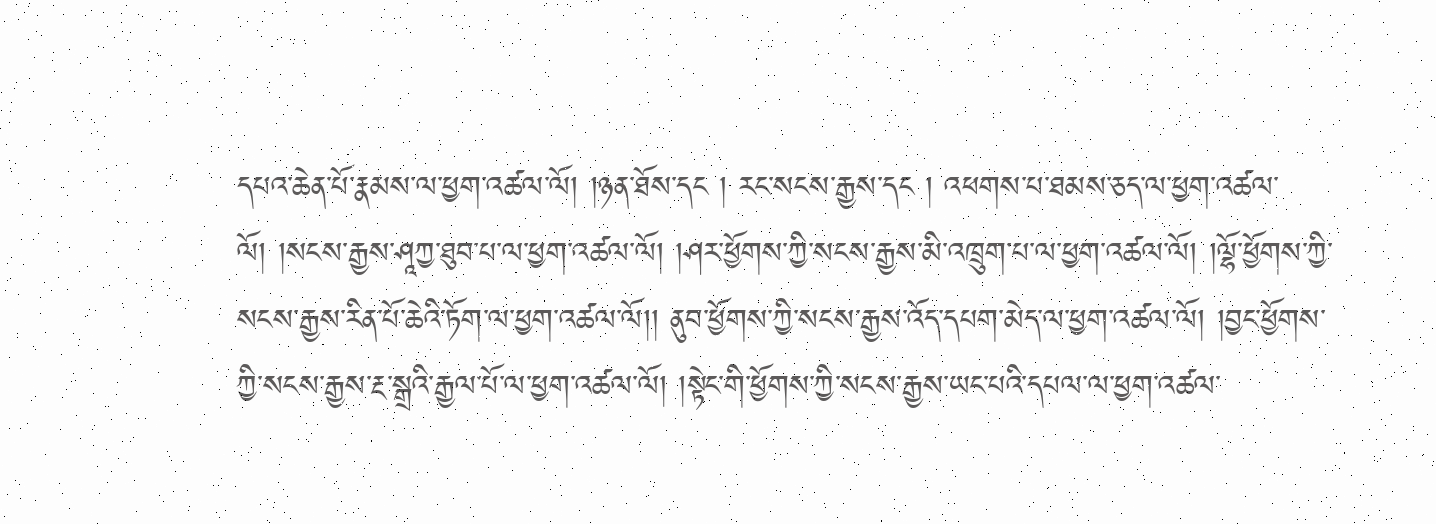དཔའ་ཆེན་པོ་རྣམས་ལ་ཕྱག་འཚལ་ལོ། །ཉན་ཐོས་དང ། རང་སངས་རྒྱས་དང ། འཕགས་པ་ཐམས་ཅད་ལ་ཕྱག་འཚལ་ལོ། །སངས་རྒྱས་ཤཱཀྱ་ཐུབ་པ་ལ་ཕྱག་འཚལ་ལོ། །ཤར་ཕྱོགས་ཀྱི་སངས་རྒྱས་མི་འཁྲུག་པ་ལ་ཕྱག་འཚལ་ལོ། །ལྷོ་ཕྱོགས་ཀྱི་སངས་རྒྱས་རིན་པོ་ཆེའི་ཏོག་ལ་ཕྱག་འཚལ་ལོ།། ནུབ་ཕྱོགས་ཀྱི་སངས་རྒྱས་འོད་དཔག་མེད་ལ་ཕྱག་འཚལ་ལོ། །བྱང་ཕྱོགས་ཀྱི་སངས་རྒྱས་རྔ་སྒྲའི་རྒྱལ་པོ་ལ་ཕྱག་འཚལ་ལོ། །སྟེང་གི་ཕྱོགས་ཀྱི་སངས་རྒྱས་ཡང་པའི་དཔལ་ལ་ཕྱག་འཚལ་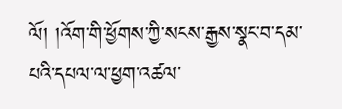ལོ། །འོག་གི་ཕྱོགས་ཀྱི་སངས་རྒྱས་སྣང་བ་དམ་པའི་དཔལ་ལ་ཕྱག་འཚལ་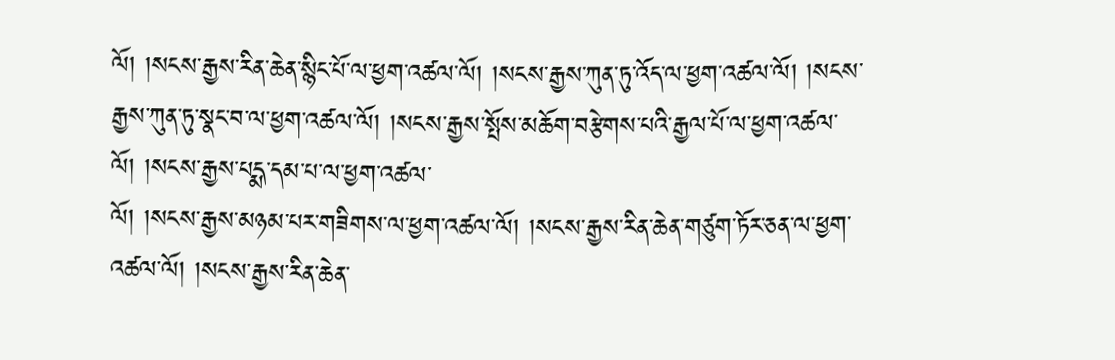ལོ། །སངས་རྒྱས་རིན་ཆེན་སྙིང་པོ་ལ་ཕྱག་འཚལ་ལོ། །སངས་རྒྱས་ཀུན་ཏུ་འོད་ལ་ཕྱག་འཚལ་ལོ། །སངས་རྒྱས་ཀུན་ཏུ་སྣང་བ་ལ་ཕྱག་འཚལ་ལོ། །སངས་རྒྱས་སྤོས་མཆོག་བརྩེགས་པའི་རྒྱལ་པོ་ལ་ཕྱག་འཚལ་ལོ། །སངས་རྒྱས་པདྨ་དམ་པ་ལ་ཕྱག་འཚལ་
ལོ། །སངས་རྒྱས་མཉམ་པར་གཟིགས་ལ་ཕྱག་འཚལ་ལོ། །སངས་རྒྱས་རིན་ཆེན་གཙུག་ཏོར་ཅན་ལ་ཕྱག་འཚལ་ལོ། །སངས་རྒྱས་རིན་ཆེན་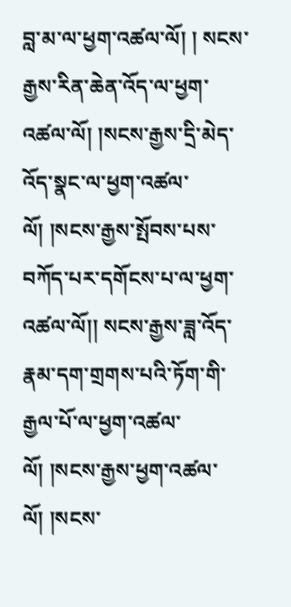བླ་མ་ལ་ཕྱག་འཚལ་ལོ། ། སངས་རྒྱས་རིན་ཆེན་འོད་ལ་ཕྱག་འཚལ་ལོ། །སངས་རྒྱས་དྲི་མེད་འོད་སྣང་ལ་ཕྱག་འཚལ་ལོ། །སངས་རྒྱས་སྤོབས་པས་བཀོད་པར་དགོངས་པ་ལ་ཕྱག་འཚལ་ལོ།། སངས་རྒྱས་ཟླ་འོད་རྣམ་དག་གྲགས་པའི་ཏོག་གི་རྒྱལ་པོ་ལ་ཕྱག་འཚལ་ལོ། །སངས་རྒྱས་ཕྱག་འཚལ་ལོ། །སངས་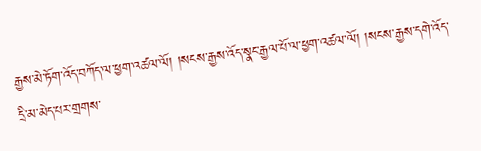རྒྱས་མེ་ཏོག་འོད་བཀོད་ལ་ཕྱག་འཚལ་ལོ། །སངས་རྒྱས་འོད་སྣང་རྒྱལ་པོ་ལ་ཕྱག་འཚལ་ལོ། །སངས་རྒྱས་དགེ་འོད་དྲི་མ་མེད་པར་གྲགས་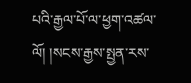པའི་རྒྱལ་པོ་ལ་ཕྱག་འཚལ་ལོ། །སངས་རྒྱས་སྤྱན་རས་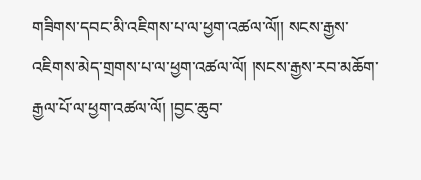གཟིགས་དབང་མི་འཇིགས་པ་ལ་ཕྱག་འཚལ་ལོ།། སངས་རྒྱས་འཇིགས་མེད་གྲགས་པ་ལ་ཕྱག་འཚལ་ལོ། །སངས་རྒྱས་རབ་མཆོག་རྒྱལ་པོ་ལ་ཕྱག་འཚལ་ལོ། །བྱང་ཆུབ་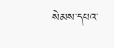སེམས་དཔའ་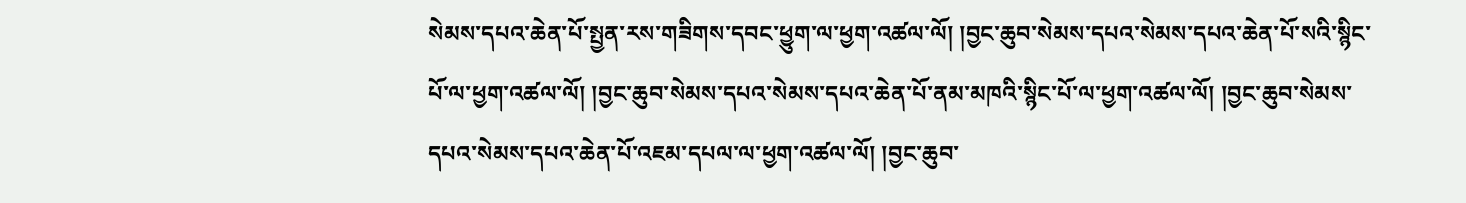སེམས་དཔའ་ཆེན་པོ་སྤྱན་རས་གཟིགས་དབང་ཕྱུག་ལ་ཕྱག་འཚལ་ལོ། །བྱང་ཆུབ་སེམས་དཔའ་སེམས་དཔའ་ཆེན་པོ་སའི་སྙིང་པོ་ལ་ཕྱག་འཚལ་ལོ། །བྱང་ཆུབ་སེམས་དཔའ་སེམས་དཔའ་ཆེན་པོ་ནམ་མཁའི་སྙིང་པོ་ལ་ཕྱག་འཚལ་ལོ། །བྱང་ཆུབ་སེམས་དཔའ་སེམས་དཔའ་ཆེན་པོ་འཇམ་དཔལ་ལ་ཕྱག་འཚལ་ལོ། །བྱང་ཆུབ་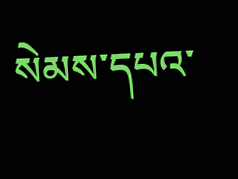སེམས་དཔའ་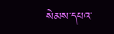སེམས་དཔའ་